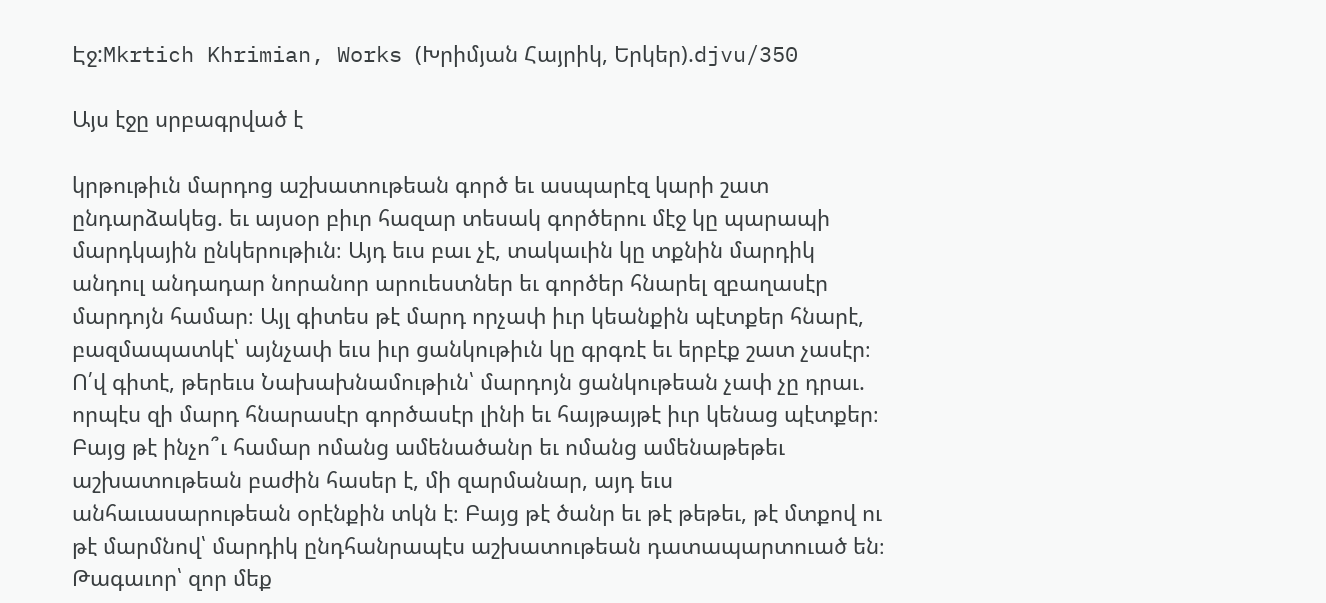Էջ:Mkrtich Khrimian, Works (Խրիմյան Հայրիկ, Երկեր).djvu/350

Այս էջը սրբագրված է

կրթութիւն մարդոց աշխատութեան գործ եւ ասպարէզ կարի շատ ընդարձակեց. եւ այսօր բիւր հազար տեսակ գործերու մէջ կը պարապի մարդկային ընկերութիւն։ Այդ եւս բաւ չէ, տակաւին կը տքնին մարդիկ անդուլ անդադար նորանոր արուեստներ եւ գործեր հնարել զբաղասէր մարդոյն համար։ Այլ գիտես թէ մարդ որչափ իւր կեանքին պէտքեր հնարէ, բազմապատկէ՝ այնչափ եւս իւր ցանկութիւն կը գրգռէ եւ երբէք շատ չասէր։ Ո՛վ գիտէ, թերեւս Նախախնամութիւն՝ մարդոյն ցանկութեան չափ չը դրաւ. որպէս զի մարդ հնարասէր գործասէր լինի եւ հայթայթէ իւր կենաց պէտքեր։ Բայց թէ ինչո՞ւ համար ոմանց ամենածանր եւ ոմանց ամենաթեթեւ աշխատութեան բաժին հասեր է, մի զարմանար, այդ եւս անհաւասարութեան օրէնքին տկն է։ Բայց թէ ծանր եւ թէ թեթեւ, թէ մտքով ու թէ մարմնով՝ մարդիկ ընդհանրապէս աշխատութեան դատապարտուած են։ Թագաւոր՝ զոր մեք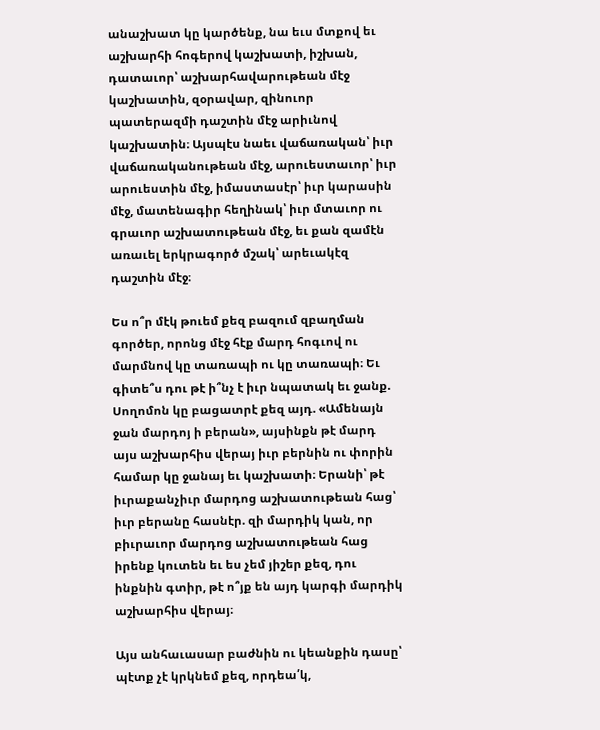անաշխատ կը կարծենք, նա եւս մտքով եւ աշխարհի հոգերով կաշխատի, իշխան, դատաւոր՝ աշխարհավարութեան մէջ կաշխատին, զօրավար, զինուոր պատերազմի դաշտին մէջ արիւնով կաշխատին։ Այսպէս նաեւ վաճառական՝ իւր վաճառականութեան մէջ, արուեստաւոր՝ իւր արուեստին մէջ, իմաստասէր՝ իւր կարասին մէջ, մատենագիր հեղինակ՝ իւր մտաւոր ու գրաւոր աշխատութեան մէջ, եւ քան զամէն առաւել երկրագործ մշակ՝ արեւակէզ դաշտին մէջ։

Ես ո՞ր մէկ թուեմ քեզ բազում զբաղման գործեր, որոնց մէջ հէք մարդ հոգւով ու մարմնով կը տառապի ու կը տառապի։ Եւ գիտե՞ս դու թէ ի՞նչ է իւր նպատակ եւ ջանք. Սողոմոն կը բացատրէ քեզ այդ. «Ամենայն ջան մարդոյ ի բերան», այսինքն թէ մարդ այս աշխարհիս վերայ իւր բերնին ու փորին համար կը ջանայ եւ կաշխատի։ Երանի՝ թէ իւրաքանչիւր մարդոց աշխատութեան հաց՝ իւր բերանը հասնէր. զի մարդիկ կան, որ բիւրաւոր մարդոց աշխատութեան հաց իրենք կուտեն եւ ես չեմ յիշեր քեզ, դու ինքնին գտիր, թէ ո՞յք են այդ կարգի մարդիկ աշխարհիս վերայ։

Այս անհաւասար բաժնին ու կեանքին դասը՝ պէտք չէ կրկնեմ քեզ, որդեա՛կ,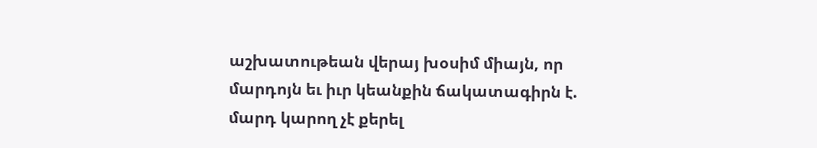աշխատութեան վերայ խօսիմ միայն, որ մարդոյն եւ իւր կեանքին ճակատագիրն է. մարդ կարող չէ քերել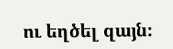ու եղծել զայն։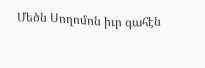Մեծն Սողոմոն իւր գահէն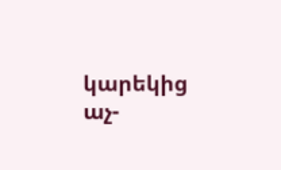կարեկից աչ-